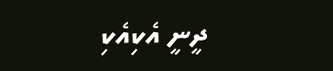ދީނީ އެކިއެކި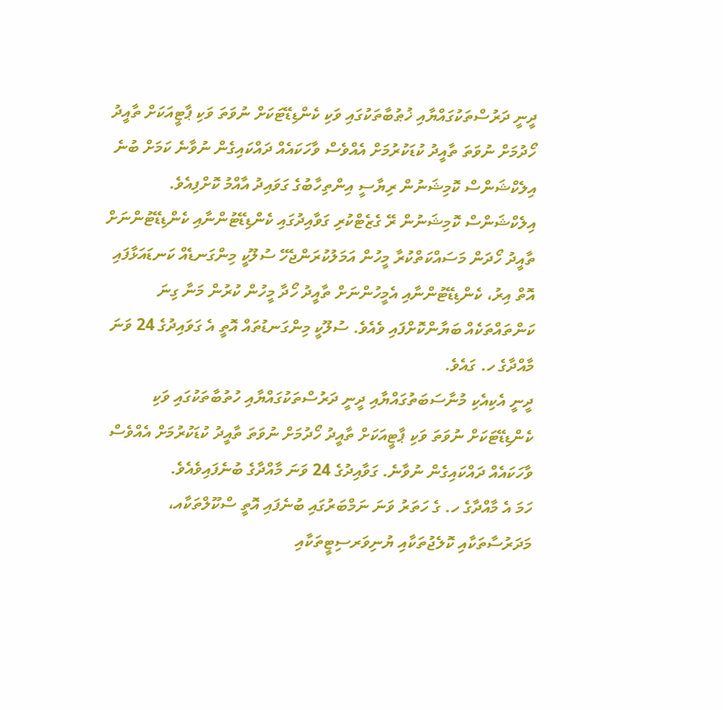ދީނީ ދަރުސްތަކުގައްޔާއި ޚުޠުބާތަކުގައި ވަކި ކެންޑިޑޭޓަކަށް ނުވަތަ ވަކި ޕާޓީއަކަށް ތާއީދު ހޯދުމަށް ނުވަތަ ތާއީދު ކުޑަކުރުމަށް އެއްވެސް ވާހަކައެއް ދައްކައިގެން ނުވާނެ ކަމަށް ބުނެ އިލެކްޝަންސް ކޮމިޝަނުން ރިޔާސީ އިންތިހާބުގެ ގަވައިދު އާއްމު ކޮށްފިއެވެ.
އިލެކްޝަންސް ކޮމިޝަނުން ރޭ ގެޒެޓްކުރި ގަވާއިދުގައި ކެންޑިޑޭޓުންނާއި ކެންޑިޑޭޓުންނަށް ތާއީދު ހޯދަން މަސައްކަތްކުރާ މީހުން އަމަލުކުރަންޖެހޭ ސުލޫކީ މިންގަނޑެއް ކަނޑައަޅާފައި އޮތް އިރު، ކެންޑިޑޭޓުންނާއި އެމީހުންނަށް ތާއީދު ހޯދާ މީހުން ކުރުން މަނާ ގިނަ ކަންތައްތަކެއް ބަޔާންކޮށްފައި ވެއެވެ. ސުލޫކީ މިންގަނޑުތައް އޮތީ އެ ގަވައިދުގެ 24 ވަނަ މާއްދާގެ ހ. ގައެވެ.
ދީނީ އެކިއެކި މުނާސަބަތުގައްޔާއި ދީނީ ދަރުސްތަކުގައްޔާއި ހުތުބާތަކުގައި ވަކި ކެންޑިޑޭޓަކަށް ނުވަތަ ވަކި ޕާޓީއަކަށް ތާއީދު ހޯދުމަށް ނުވަތަ ތާއީދު ކުޑަކުރުމަށް އެއްވެސް ވާހަކައެއް ދައްކައިގެން ނުވާނެ. ގަވާއިދުގެ 24 ވަނަ މާއްދާގެ ބުނެފައިވެއެވެ.
ހަމަ އެ މާއްދާގެ ހ. ގެ ހަތަރު ވަނަ ނަމްބަރުގައި ބުނެފައި އޮތީ ސްކޫލްތަކާއ، މަދަރުސާތަކާއި ކޮލެޖުތަކާއި ޔުނިވަރސިޓީތަކާއި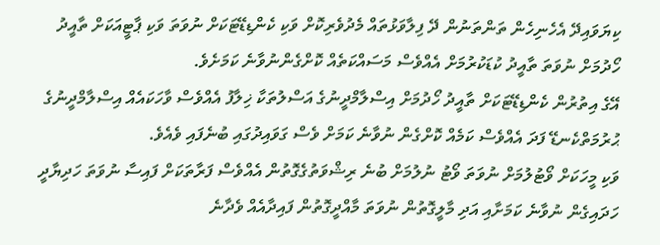ކިޔަވައިދޭ އެހެނިހެން ތަންތަނުން ދޭ ފިލާވަޅުތައް މެދުވެރިކޮށް ވަކި ކެންޑިޑޭޓަކަށް ނުވަތަ ވަކި ޕާޓީއަކަށް ތާއީދު ހޯދުމަށް ނުވަތަ ތާއީދު ކުޑަކުރުމަށް އެއްވެސް މަސައްކަތެއް ކޮށްގެންނުވާނެ ކަމަށެވެ.
އޭގެ އިތުރުން ކެންޑިޑޭޓަކަށް ތާއީދު ހޯދުމަށް އިސްލާމްދީނުގެ އަސްލުތަކާ ޚިލާފު އެއްވެސް ވާހަކައެއް އިސްލާމްދީނުގެ ޙުރުމަތްކެނޑޭ ފަދަ އެއްވެސް ކަމެއް ކޮށްގެން ނުވާނެ ކަމަށް ވެސް ގަވައިދުގައި ބުނެފައި ވެއެވެ.
ވަކި މީހަކަށް ވޯޓުލުމަށް ނުވަތަ ވޯޓު ނުލުމަށް ބުނެ ރިޝްވަތުގެގޮތުން އެއްވެސް ފަރާތަކަށް ފައިސާ ނުވަތަ ހަދިޔާދީ ހަދައިގެން ނުވާނެ ކަމަށާއި އަދި މާލީގޮތުން ނުވަތަ މާއްދީގޮތުން ފައިދާއެއް ވެދާނެ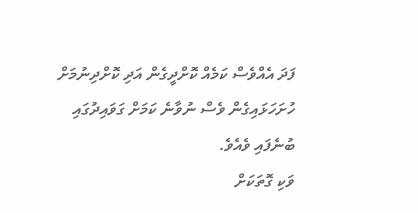ފަދަ އެއްވެސް ކަމެއް ކޮށްދީގެން އަދި ކޮށްދިނުމަށް ހުށަހަޅައިގެން ވެސް ނުވާނެ ކަމަށް ގަވައިދުގައި ބުނެފައި ވެއެވެ.
ވަކި ގޮތަކަށް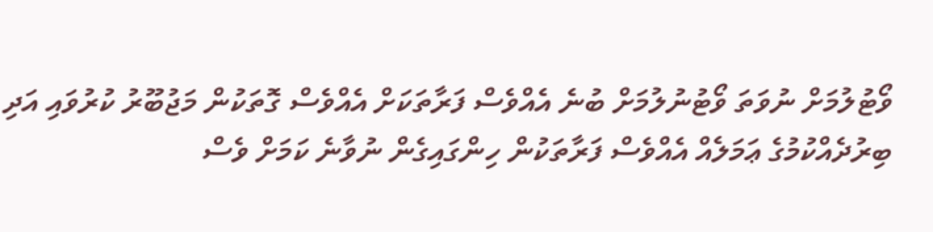ވޯޓުލުމަށް ނުވަތަ ވޯޓުނުލުމަށް ބުނެ އެއްވެސް ފަރާތަކަށް އެއްވެސް ގޮތަކުން މަޖުބޫރު ކުރުވައި އަދި ބިރުދެއްކުމުގެ ޢަމަލެއް އެއްވެސް ފަރާތަކުން ހިންގައިގެން ނުވާނެ ކަމަށް ވެސް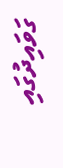ގަވައިދުގައި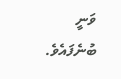ވަނީ ބުނެފައެވެ.